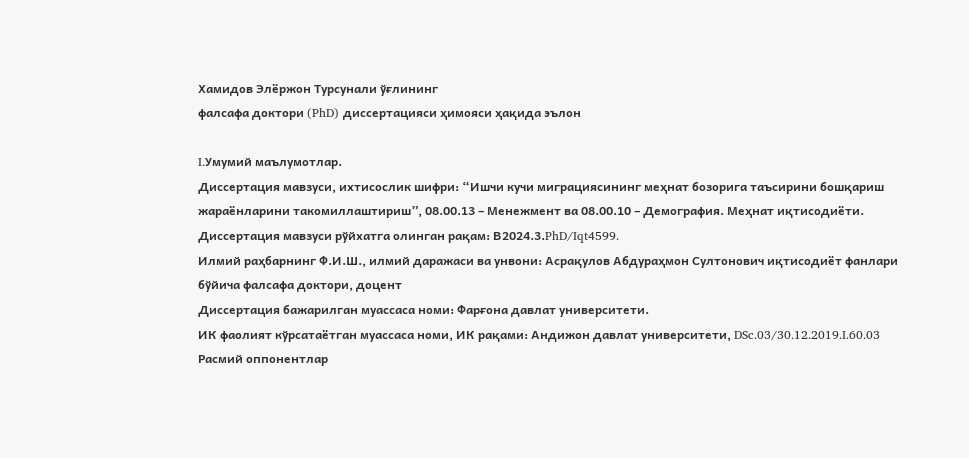Хамидов Элёржон Турсунали ўғлининг
фалсафа доктори (PhD) диссертацияси ҳимояси ҳақида эълон

I.Умумий маълумотлар.
Диссертация мавзуси, ихтисослик шифри: “Ишчи кучи миграциясининг меҳнат бозорига таъсирини бошқариш жараёнларини такомиллаштириш”, 08.00.13 – Менежмент ва 08.00.10 – Демография. Меҳнат иқтисодиёти.
Диссертация мавзуси рўйхатга олинган рақам: В2024.3.PhD/Iqt4599.
Илмий раҳбарнинг Ф.И.Ш., илмий даражаси ва унвони: Асрақулов Абдураҳмон Султонович иқтисодиёт фанлари бўйича фалсафа доктори, доцент
Диссертация бажарилган муассаса номи: Фарғона давлат университети.
ИК фаолият кўрсатаётган муассаса номи, ИК рақами: Андижон давлат университети, DSc.03/30.12.2019.I.60.03
Расмий оппонентлар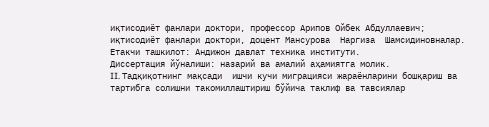иқтисодиёт фанлари доктори, профессор Арипов Ойбек Абдуллаевич; иқтисодиёт фанлари доктори, доцент Мансурова  Наргиза  Шамсидиновналар.
Етакчи ташкилот: Андижон давлат техника институти.
Диссертация йўналиши: назарий ва амалий аҳамиятга молик.
II. Тадқиқотнинг мақсади  ишчи кучи миграцияси жараёнларини бошқариш ва тартибга солишни такомиллаштириш бўйича таклиф ва тавсиялар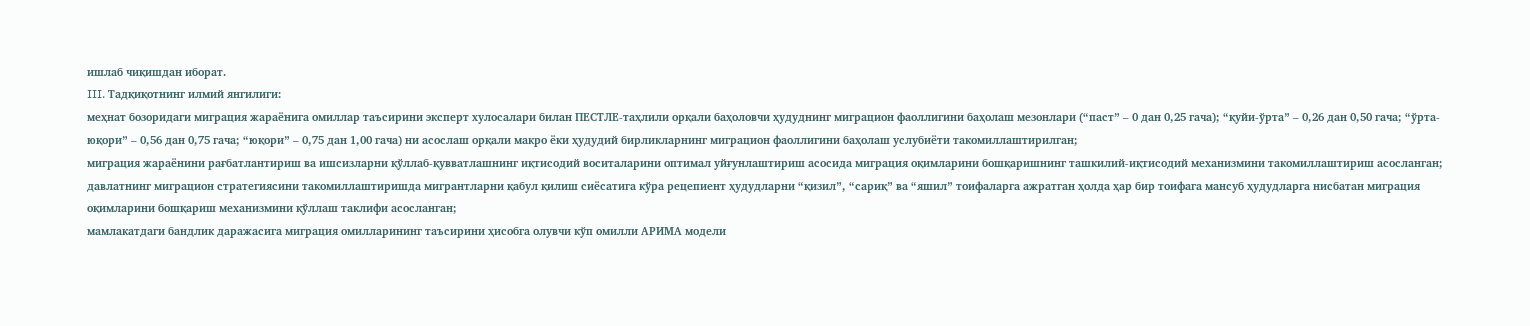ишлаб чиқишдан иборат.
III. Тадқиқотнинг илмий янгилиги:
меҳнат бозоридаги миграция жараёнига омиллар таъсирини эксперт хулосалари билан ПЕСТЛЕ-таҳлили орқали баҳоловчи ҳудуднинг миграцион фаоллигини баҳолаш мезонлари (“паст” – 0 дан 0,25 гача); “қуйи-ўрта” – 0,26 дан 0,50 гача; “ўрта-юқори” – 0,56 дан 0,75 гача; “юқори” – 0,75 дан 1,00 гача) ни асослаш орқали макро ёки ҳудудий бирликларнинг миграцион фаоллигини баҳолаш услубиёти такомиллаштирилган;
миграция жараёнини рағбатлантириш ва ишсизларни қўллаб-қувватлашнинг иқтисодий воситаларини оптимал уйғунлаштириш асосида миграция оқимларини бошқаришнинг ташкилий-иқтисодий механизмини такомиллаштириш асосланган;
давлатнинг миграцион стратегиясини такомиллаштиришда мигрантларни қабул қилиш сиёсатига кўра рецепиент ҳудудларни “қизил”, “сариқ” ва “яшил” тоифаларга ажратган ҳолда ҳар бир тоифага мансуб ҳудудларга нисбатан миграция оқимларини бошқариш механизмини қўллаш таклифи асосланган;
мамлакатдаги бандлик даражасига миграция омилларининг таъсирини ҳисобга олувчи кўп омилли АРИМА модели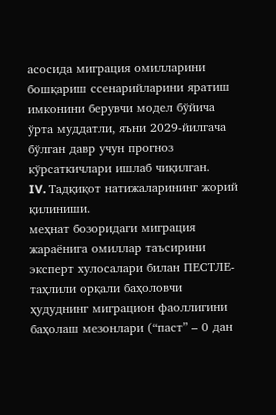асосида миграция омилларини бошқариш ссенарийларини яратиш имконини берувчи модел бўйича ўрта муддатли, яъни 2029-йилгача бўлган давр учун прогноз кўрсаткичлари ишлаб чиқилган.
IV. Тадқиқот натижаларининг жорий қилиниши.
меҳнат бозоридаги миграция жараёнига омиллар таъсирини эксперт хулосалари билан ПЕСТЛЕ-таҳлили орқали баҳоловчи ҳудуднинг миграцион фаоллигини баҳолаш мезонлари (“паст” – 0 дан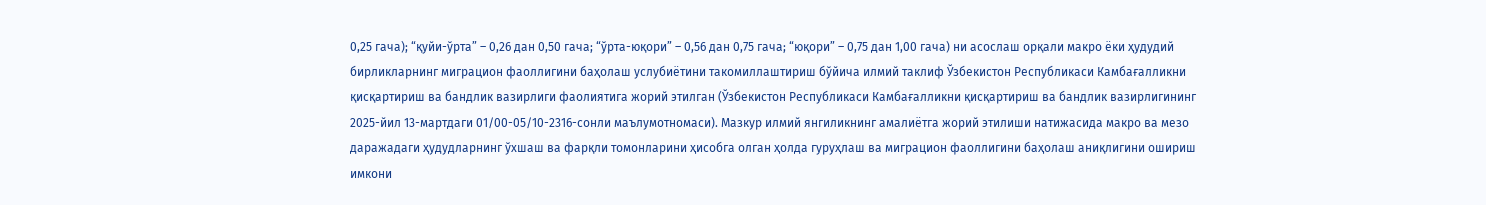0,25 гача); “қуйи-ўрта” – 0,26 дан 0,50 гача; “ўрта-юқори” – 0,56 дан 0,75 гача; “юқори” – 0,75 дан 1,00 гача) ни асослаш орқали макро ёки ҳудудий бирликларнинг миграцион фаоллигини баҳолаш услубиётини такомиллаштириш бўйича илмий таклиф Ўзбекистон Республикаси Камбағалликни қисқартириш ва бандлик вазирлиги фаолиятига жорий этилган (Ўзбекистон Республикаси Камбағалликни қисқартириш ва бандлик вазирлигининг 2025-йил 13-мартдаги 01/00-05/10-2316-сонли маълумотномаси). Мазкур илмий янгиликнинг амалиётга жорий этилиши натижасида макро ва мезо даражадаги ҳудудларнинг ўхшаш ва фарқли томонларини ҳисобга олган ҳолда гуруҳлаш ва миграцион фаоллигини баҳолаш аниқлигини ошириш имкони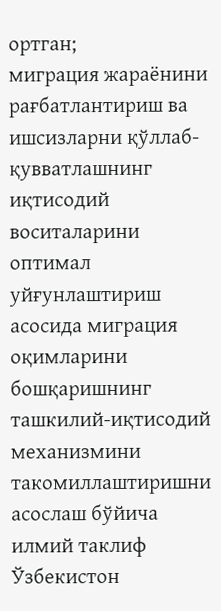ортган;
миграция жараёнини рағбатлантириш ва ишсизларни қўллаб-қувватлашнинг иқтисодий воситаларини оптимал уйғунлаштириш асосида миграция оқимларини бошқаришнинг ташкилий-иқтисодий механизмини такомиллаштиришни асослаш бўйича илмий таклиф Ўзбекистон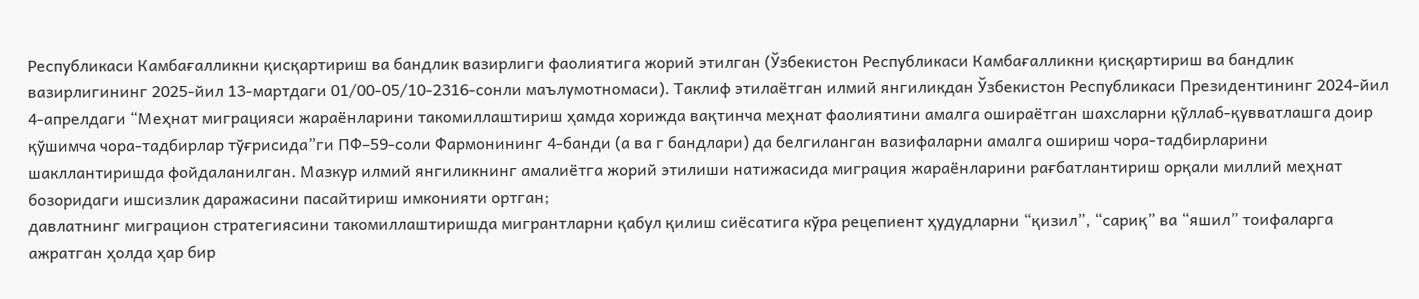Республикаси Камбағалликни қисқартириш ва бандлик вазирлиги фаолиятига жорий этилган (Ўзбекистон Республикаси Камбағалликни қисқартириш ва бандлик вазирлигининг 2025-йил 13-мартдаги 01/00-05/10-2316-сонли маълумотномаси). Таклиф этилаётган илмий янгиликдан Ўзбекистон Республикаси Президентининг 2024-йил 4-апрелдаги “Меҳнат миграцияси жараёнларини такомиллаштириш ҳамда хорижда вақтинча меҳнат фаолиятини амалга ошираётган шахсларни қўллаб-қувватлашга доир қўшимча чора-тадбирлар тўғрисида”ги ПФ–59-соли Фармонининг 4-банди (а ва г бандлари) да белгиланган вазифаларни амалга ошириш чора-тадбирларини шакллантиришда фойдаланилган. Мазкур илмий янгиликнинг амалиётга жорий этилиши натижасида миграция жараёнларини рағбатлантириш орқали миллий меҳнат бозоридаги ишсизлик даражасини пасайтириш имконияти ортган;
давлатнинг миграцион стратегиясини такомиллаштиришда мигрантларни қабул қилиш сиёсатига кўра рецепиент ҳудудларни “қизил”, “сариқ” ва “яшил” тоифаларга ажратган ҳолда ҳар бир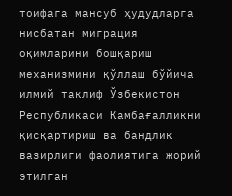тоифага мансуб ҳудудларга нисбатан миграция оқимларини бошқариш механизмини қўллаш бўйича илмий таклиф Ўзбекистон Республикаси Камбағалликни қисқартириш ва бандлик вазирлиги фаолиятига жорий этилган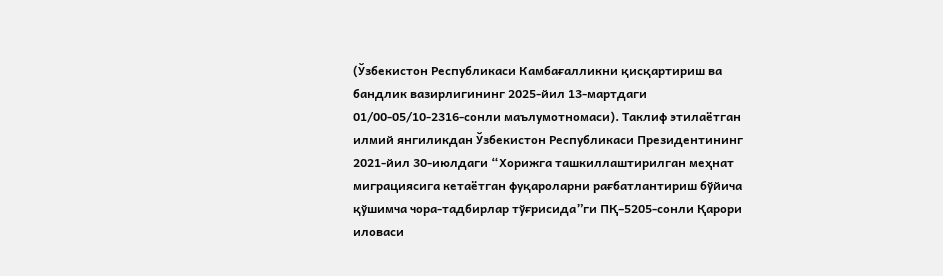(Ўзбекистон Республикаси Камбағалликни қисқартириш ва бандлик вазирлигининг 2025-йил 13-мартдаги 01/00-05/10-2316-сонли маълумотномаси). Таклиф этилаётган илмий янгиликдан Ўзбекистон Республикаси Президентининг 2021-йил 30-июлдаги “Хорижга ташкиллаштирилган меҳнат миграциясига кетаётган фуқароларни рағбатлантириш бўйича қўшимча чора-тадбирлар тўғрисида”ги ПҚ–5205-сонли Қарори иловаси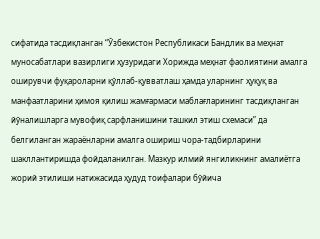сифатида тасдиқланган “Ўзбекистон Республикаси Бандлик ва меҳнат муносабатлари вазирлиги ҳузуридаги Хорижда меҳнат фаолиятини амалга оширувчи фуқароларни қўллаб-қувватлаш ҳамда уларнинг ҳуқуқ ва манфаатларини ҳимоя қилиш жамғармаси маблағларининг тасдиқланган йўналишларга мувофиқ сарфланишини ташкил этиш схемаси” да белгиланган жараёнларни амалга ошириш чора-тадбирларини шакллантиришда фойдаланилган. Мазкур илмий янгиликнинг амалиётга жорий этилиши натижасида ҳудуд тоифалари бўйича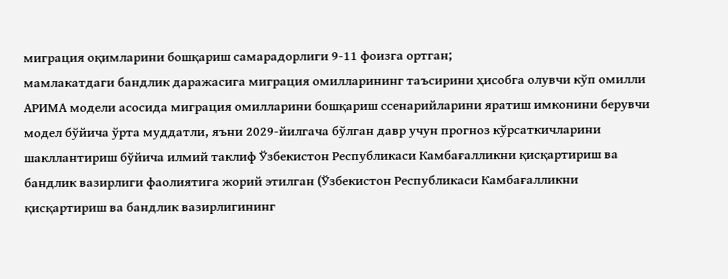миграция оқимларини бошқариш самарадорлиги 9-11 фоизга ортган;
мамлакатдаги бандлик даражасига миграция омилларининг таъсирини ҳисобга олувчи кўп омилли АРИМА модели асосида миграция омилларини бошқариш ссенарийларини яратиш имконини берувчи модел бўйича ўрта муддатли, яъни 2029-йилгача бўлган давр учун прогноз кўрсаткичларини шакллантириш бўйича илмий таклиф Ўзбекистон Республикаси Камбағалликни қисқартириш ва бандлик вазирлиги фаолиятига жорий этилган (Ўзбекистон Республикаси Камбағалликни қисқартириш ва бандлик вазирлигининг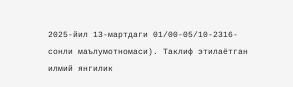2025-йил 13-мартдаги 01/00-05/10-2316-сонли маълумотномаси). Таклиф этилаётган илмий янгилик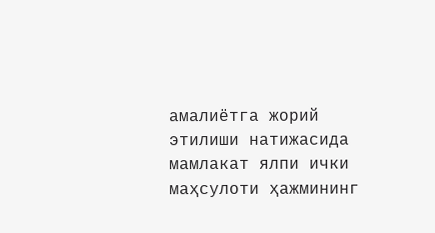амалиётга жорий этилиши натижасида мамлакат ялпи ички маҳсулоти ҳажмининг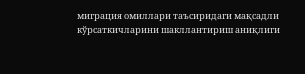миграция омиллари таъсиридаги мақсадли кўрсаткичларини шакллантириш аниқлиги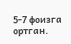5-7 фоизга ортган.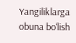Yangiliklarga obuna bo‘lish